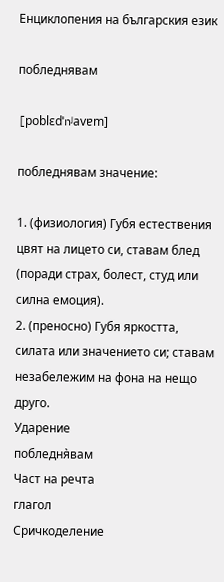Енциклопения на българския език

побледнявам

[poblɛdˈnʲavɐm]

побледнявам значение:

1. (физиология) Губя естествения цвят на лицето си, ставам блед (поради страх, болест, студ или силна емоция).
2. (преносно) Губя яркостта, силата или значението си; ставам незабележим на фона на нещо друго.
Ударение
побледня̀вам
Част на речта
глагол
Сричкоделение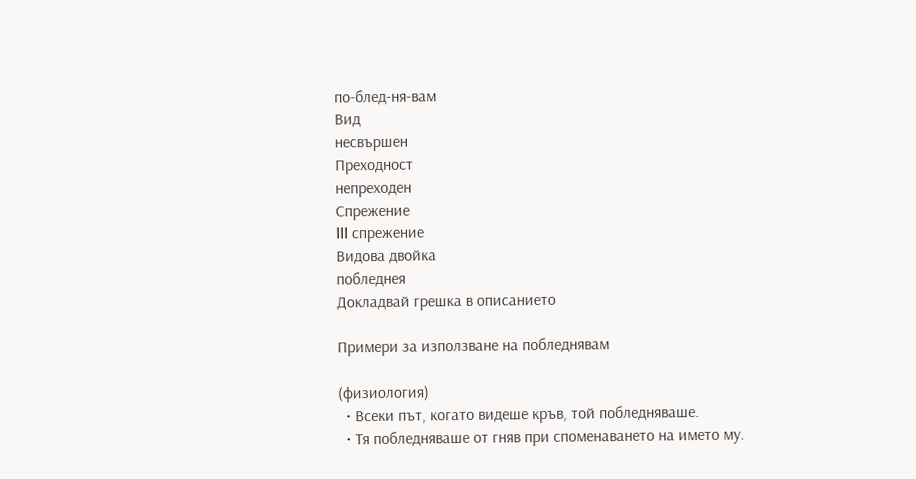по-блед-ня-вам
Вид
несвършен
Преходност
непреходен
Спрежение
III спрежение
Видова двойка
побледнея
Докладвай грешка в описанието

Примери за използване на побледнявам

(физиология)
  • Всеки път, когато видеше кръв, той побледняваше.
  • Тя побледняваше от гняв при споменаването на името му.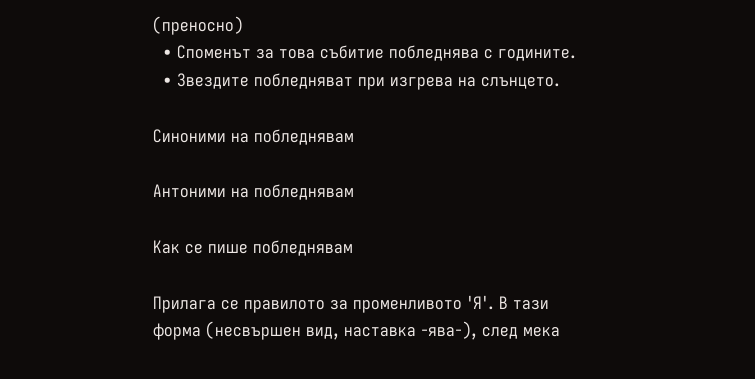(преносно)
  • Споменът за това събитие побледнява с годините.
  • Звездите побледняват при изгрева на слънцето.

Синоними на побледнявам

Антоними на побледнявам

Как се пише побледнявам

Прилага се правилото за променливото 'Я'. В тази форма (несвършен вид, наставка -ява-), след мека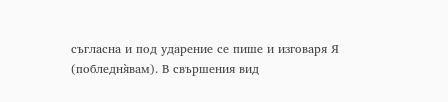съгласна и под ударение се пише и изговаря Я (побледня̀вам). В свършения вид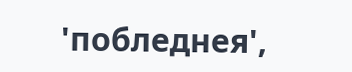'побледнея',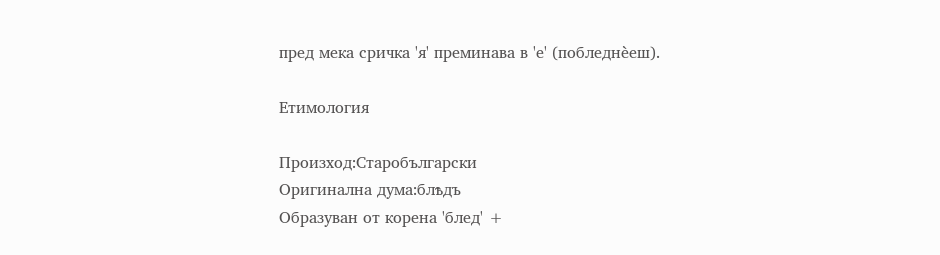пред мека сричка 'я' преминава в 'е' (побледнѐеш).

Етимология

Произход:Старобългарски
Оригинална дума:блѣдъ
Образуван от корена 'блед' +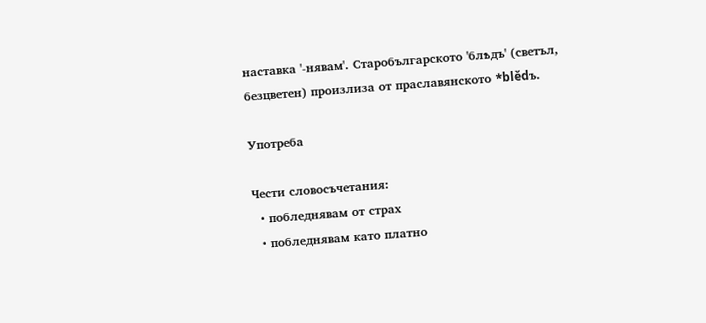наставка '-нявам'. Старобългарското 'блѣдъ' (светъл, безцветен) произлиза от праславянското *blědъ.

Употреба

Чести словосъчетания:
  • побледнявам от страх
  • побледнявам като платно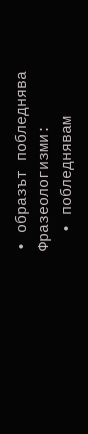• образът побледнява
Фразеологизми:
  • побледнявам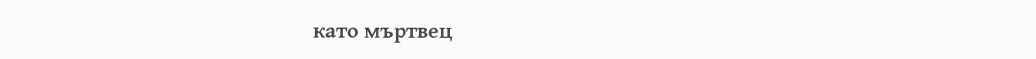като мъртвец